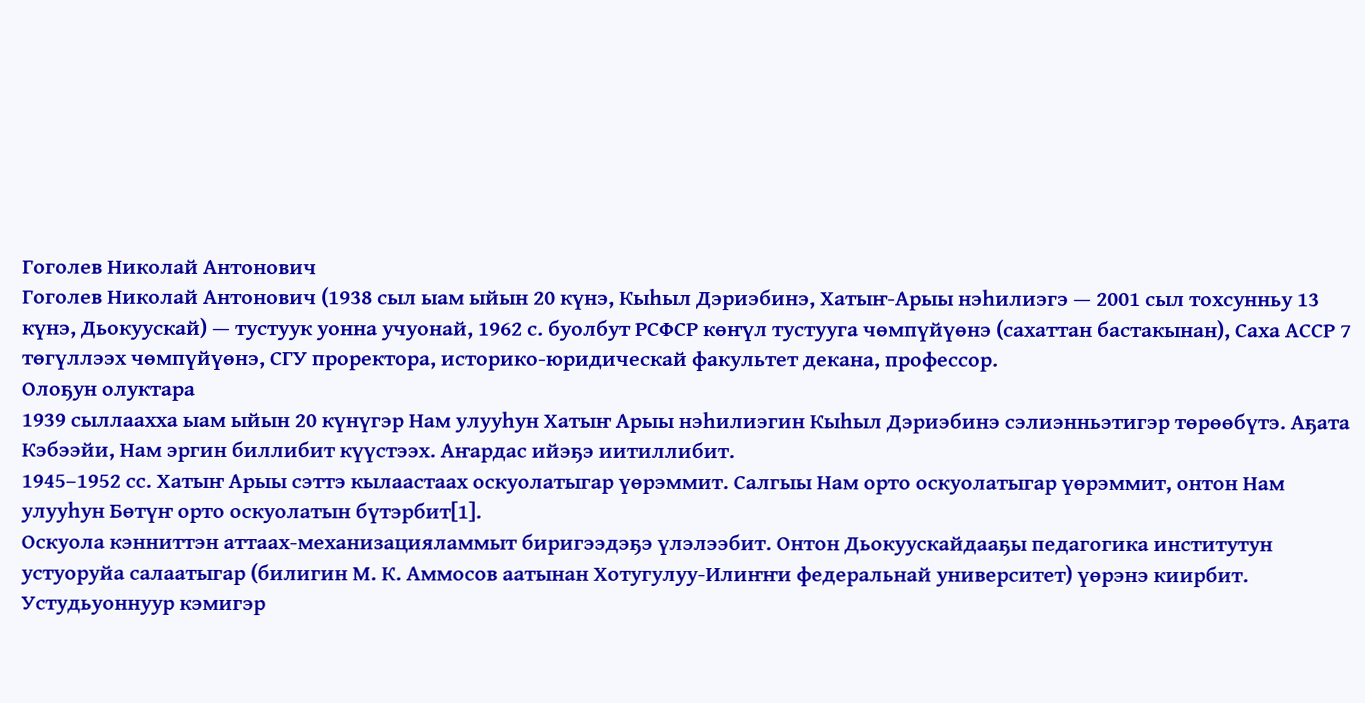Гоголев Николай Антонович
Гоголев Николай Антонович (1938 сыл ыам ыйын 20 күнэ, Кыһыл Дэриэбинэ, Хатыҥ-Арыы нэһилиэгэ — 2001 сыл тохсунньу 13 күнэ, Дьокуускай) — тустуук уонна учуонай, 1962 с. буолбут РСФСР көҥүл тустууга чөмпүйүөнэ (сахаттан бастакынан), Саха АССР 7 төгүллээх чөмпүйүөнэ, СГУ проректора, историко-юридическай факультет декана, профессор.
Олоҕун олуктара
1939 сыллаахха ыам ыйын 20 күнүгэр Нам улууһун Хатыҥ Арыы нэһилиэгин Кыһыл Дэриэбинэ сэлиэнньэтигэр төрөөбүтэ. Аҕата Кэбээйи, Нам эргин биллибит күүстээх. Аҥардас ийэҕэ иитиллибит.
1945–1952 сс. Хатыҥ Арыы сэттэ кылаастаах оскуолатыгар үөрэммит. Салгыы Нам орто оскуолатыгар үөрэммит, онтон Нам улууһун Бөтүҥ орто оскуолатын бүтэрбит[1].
Оскуола кэнниттэн аттаах-механизацияламмыт биригээдэҕэ үлэлээбит. Онтон Дьокуускайдааҕы педагогика институтун устуоруйа салаатыгар (билигин М. К. Аммосов аатынан Хотугулуу-Илиҥҥи федеральнай университет) үөрэнэ киирбит.
Устудьуоннуур кэмигэр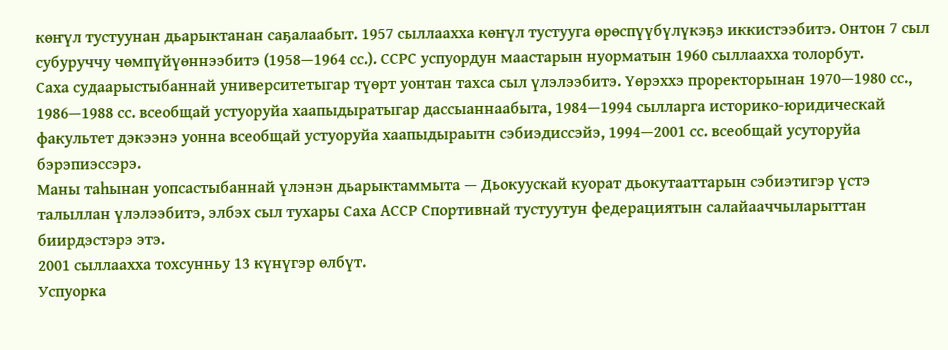көҥүл тустуунан дьарыктанан саҕалаабыт. 1957 сыллаахха көҥүл тустууга өрөспүүбүлүкэҕэ иккистээбитэ. Онтон 7 сыл субуруччу чөмпүйүөннээбитэ (1958—1964 сс.). ССРС успуордун маастарын нуорматын 1960 сыллаахха толорбут.
Саха судаарыстыбаннай университетыгар түөрт уонтан тахса сыл үлэлээбитэ. Үөрэххэ проректорынан 1970—1980 сс., 1986—1988 сс. всеобщай устуоруйа хаапыдыратыгар дассыаннаабыта, 1984—1994 сылларга историко-юридическай факультет дэкээнэ уонна всеобщай устуоруйа хаапыдыраытн сэбиэдиссэйэ, 1994—2001 сс. всеобщай усуторуйа бэрэпиэссэрэ.
Маны таһынан уопсастыбаннай үлэнэн дьарыктаммыта — Дьокуускай куорат дьокутааттарын сэбиэтигэр үстэ талыллан үлэлээбитэ, элбэх сыл тухары Саха АССР Спортивнай тустуутун федерациятын салайааччыларыттан биирдэстэрэ этэ.
2001 сыллаахха тохсунньу 13 күнүгэр өлбүт.
Успуорка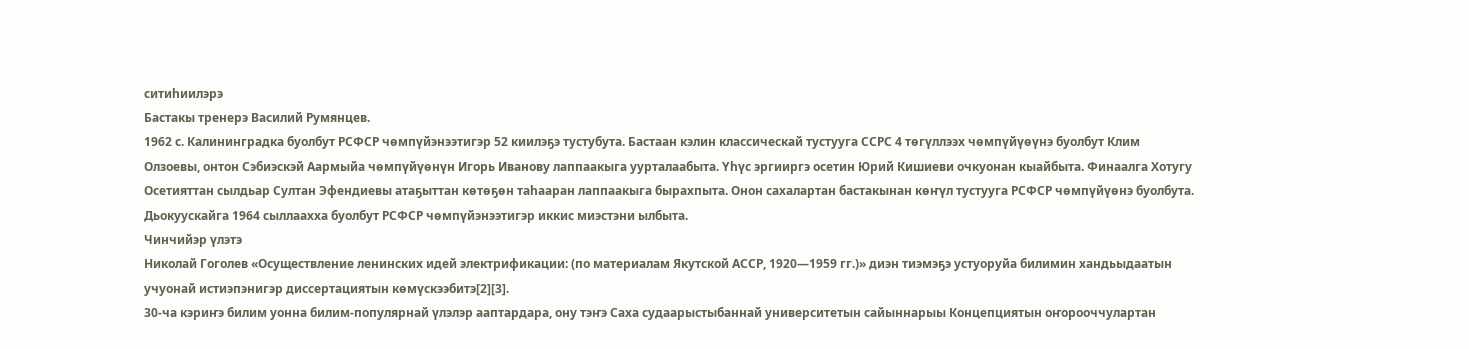ситиһиилэрэ
Бастакы тренерэ Василий Румянцев.
1962 с. Калининградка буолбут РСФСР чөмпүйэнээтигэр 52 киилэҕэ тустубута. Бастаан кэлин классическай тустууга ССРС 4 төгүллээх чөмпүйүөүнэ буолбут Клим Олзоевы, онтон Сэбиэскэй Аармыйа чөмпүйүөнүн Игорь Иванову лаппаакыга уурталаабыта. Үһүс эргииргэ осетин Юрий Кишиеви очкуонан кыайбыта. Финаалга Хотугу Осетияттан сылдьар Султан Эфендиевы атаҕыттан көтөҕөн таһааран лаппаакыга бырахпыта. Онон сахалартан бастакынан көҥүл тустууга РСФСР чөмпүйүөнэ буолбута.
Дьокуускайга 1964 сыллаахха буолбут РСФСР чөмпүйэнээтигэр иккис миэстэни ылбыта.
Чинчийэр үлэтэ
Николай Гоголев «Осуществление ленинских идей электрификации: (по материалам Якутской АССР, 1920—1959 гг.)» диэн тиэмэҕэ устуоруйа билимин хандьыдаатын учуонай истиэпэнигэр диссертациятын көмүскээбитэ[2][3].
30-ча кэриҥэ билим уонна билим-популярнай үлэлэр ааптардара, ону тэҥэ Саха судаарыстыбаннай университетын сайыннарыы Концепциятын оҥорооччулартан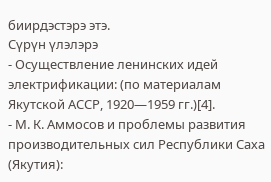биирдэстэрэ этэ.
Сүрүн үлэлэрэ
- Осуществление ленинских идей электрификации: (по материалам Якутской АССР, 1920—1959 гг.)[4].
- М. К. Аммосов и проблемы развития производительных сил Республики Саха (Якутия):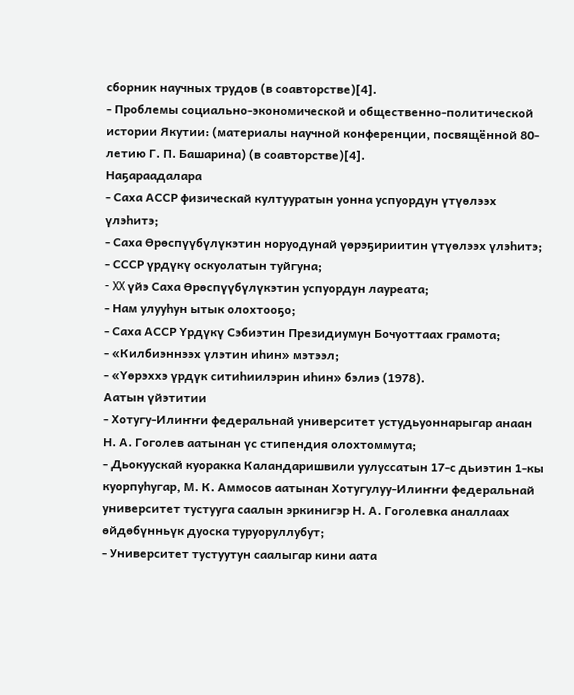сборник научных трудов (в соавторстве)[4].
- Проблемы социально-экономической и общественно-политической истории Якутии: (материалы научной конференции, посвящённой 80-летию Г. П. Башарина) (в соавторстве)[4].
Наҕараадалара
- Саха АССР физическай култууратын уонна успуордун үтүөлээх үлэһитэ;
- Саха Өрөспүүбүлүкэтин норуодунай үөрэҕириитин үтүөлээх үлэһитэ;
- СССР үрдүкү оскуолатын туйгуна;
- XX үйэ Саха Өрөспүүбүлүкэтин успуордун лауреата;
- Нам улууһун ытык олохтооҕо;
- Саха АССР Үрдүкү Сэбиэтин Президиумун Бочуоттаах грамота;
- «Килбиэннээх үлэтин иһин» мэтээл;
- «Үөрэххэ үрдүк ситиһиилэрин иһин» бэлиэ (1978).
Аатын үйэтитии
- Хотугу-Илиҥҥи федеральнай университет устудьуоннарыгар анаан Н. А. Гоголев аатынан үс стипендия олохтоммута;
- Дьокуускай куоракка Каландаришвили уулуссатын 17-с дьиэтин 1-кы куорпуһугар, М. К. Аммосов аатынан Хотугулуу-Илиҥҥи федеральнай университет тустууга саалын эркинигэр Н. А. Гоголевка аналлаах өйдөбүнньүк дуоска туруоруллубут;
- Университет тустуутун саалыгар кини аата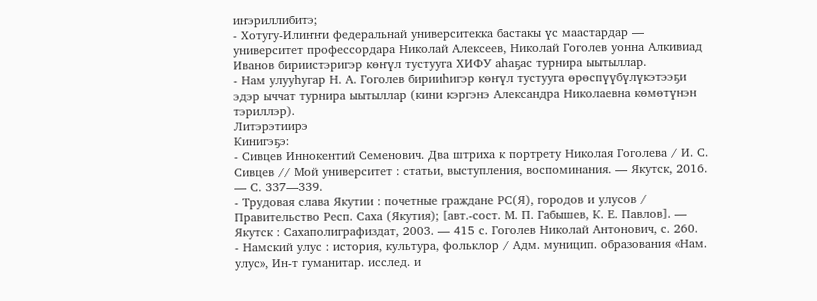иҥэриллибитэ;
- Хотугу-Илиҥҥи федеральнай университекка бастакы үс маастардар — университет профессордара Николай Алексеев, Николай Гоголев уонна Алкивиад Иванов бириистэригэр көҥүл тустууга ХИФУ аһаҕас турнира ыытыллар.
- Нам улууһугар Н. А. Гоголев бирииһигэр көҥүл тустууга өрөспүүбүлүкэтээҕи эдэр ыччат турнира ыытыллар (кини кэргэнэ Александра Николаевна көмөтүнэн тэриллэр).
Литэрэтиирэ
Кинигэҕэ:
- Сивцев Иннокентий Семенович. Два штриха к портрету Николая Гоголева / И. С. Сивцев // Мой университет : статьи, выступления, воспоминания. — Якутск, 2016. — С. 337—339.
- Трудовая слава Якутии : почетные граждане РС(Я), городов и улусов / Правительство Респ. Саха (Якутия); [авт.-сост. М. П. Габышев, К. Е. Павлов]. — Якутск : Сахаполиграфиздат, 2003. — 415 с. Гоголев Николай Антонович, с. 260.
- Намский улус : история, культура, фольклор / Адм. муницип. образования «Нам. улус», Ин-т гуманитар. исслед. и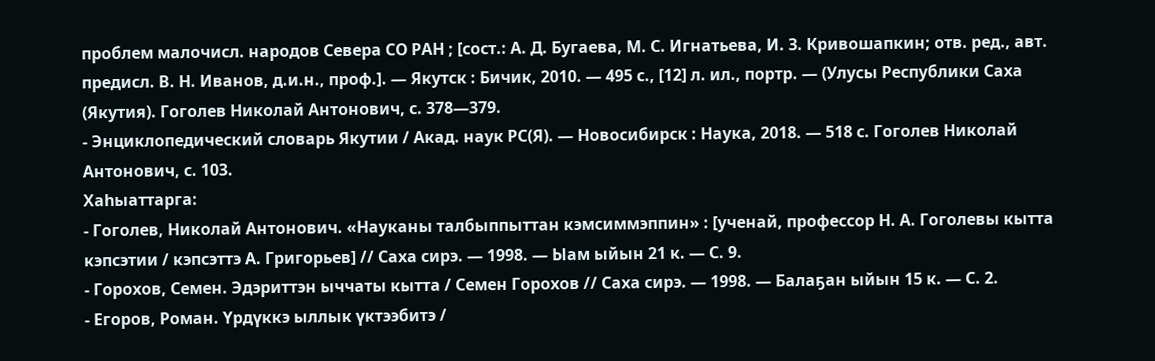проблем малочисл. народов Севера СО РАН ; [сост.: А. Д. Бугаева, М. С. Игнатьева, И. З. Кривошапкин; отв. ред., авт. предисл. В. Н. Иванов, д.и.н., проф.]. — Якутск : Бичик, 2010. — 495 с., [12] л. ил., портр. — (Улусы Республики Саха (Якутия). Гоголев Николай Антонович, с. 378—379.
- Энциклопедический словарь Якутии / Акад. наук РС(Я). — Новосибирск : Наука, 2018. — 518 с. Гоголев Николай Антонович, с. 103.
Хаһыаттарга:
- Гоголев, Николай Антонович. «Науканы талбыппыттан кэмсиммэппин» : [ученай, профессор Н. А. Гоголевы кытта кэпсэтии / кэпсэттэ А. Григорьев] // Саха сирэ. — 1998. — Ыам ыйын 21 к. — С. 9.
- Горохов, Семен. Эдэриттэн ыччаты кытта / Семен Горохов // Саха сирэ. — 1998. — Балаҕан ыйын 15 к. — С. 2.
- Егоров, Роман. Үрдүккэ ыллык үктээбитэ /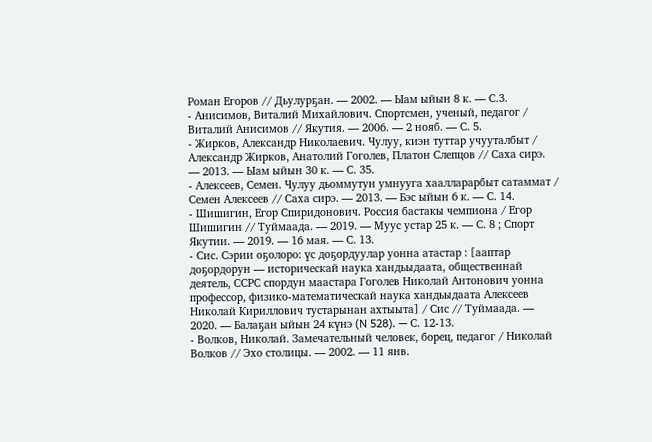Роман Егоров // Дьулурҕан. — 2002. — Ыам ыйын 8 к. — С.3.
- Анисимов, Виталий Михайлович. Спортсмен, ученый, педагог / Виталий Анисимов // Якутия. — 2006. — 2 нояб. — С. 5.
- Жирков, Александр Николаевич. Чулуу, киэн туттар учууталбыт / Александр Жирков, Анатолий Гоголев, Платон Слепцов // Саха сирэ. — 2013. — Ыам ыйын 30 к. — С. 35.
- Алексеев, Семен. Чулуу дьоммутун умнууга хаалларарбыт сатаммат / Семен Алексеев // Саха сирэ. — 2013. — Бэс ыйын 6 к. — С. 14.
- Шишигин, Егор Спиридонович. Россия бастакы чемпиона / Егор Шишигин // Туймаада. — 2019. — Муус устар 25 к. — С. 8 ; Спорт Якутии. — 2019. — 16 мая. — С. 13.
- Сис. Сэрии оҕолоро: үс доҕордуулар уонна атастар : [ааптар доҕордорун — историческай наука хандьыдаата, общественнай деятель, ССРС спордун маастара Гоголев Николай Антонович уонна профессор, физико-математическай наука хандьыдаата Алексеев Николай Кириллович тустарынан ахтыыта] / Сис // Туймаада. — 2020. — Балаҕан ыйын 24 күнэ (N 528). — С. 12-13.
- Волков, Николай. Замечательный человек, борец, педагог / Николай Волков // Эхо столицы. — 2002. — 11 янв.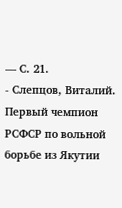— С. 21.
- Слепцов, Виталий. Первый чемпион РСФСР по вольной борьбе из Якутии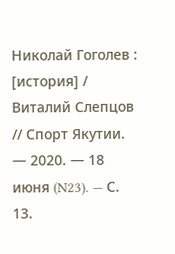Николай Гоголев : [история] / Виталий Слепцов // Спорт Якутии. — 2020. — 18 июня (N23). — С. 13.